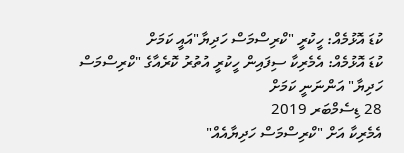ކުޑަ އޮޅުމެއް: ހީކުރީ "ކްރިސްމަސް ހަދިޔާ"އައީ ކަމަށް
ކުޑަ އޮޅުމެއް: އެމެރިކާ ސިފައިން ހީކުރީ އުތުރު ކޮރެއާގެ "ކްރިސްމަސް ހަދިޔާ" އަންނަނީ ކަމަށް
28 ޑިސެމްބަރ 2019
އެމެރިކާ އަށް "ކްރިސްމަސް ހަދިޔާއެއް"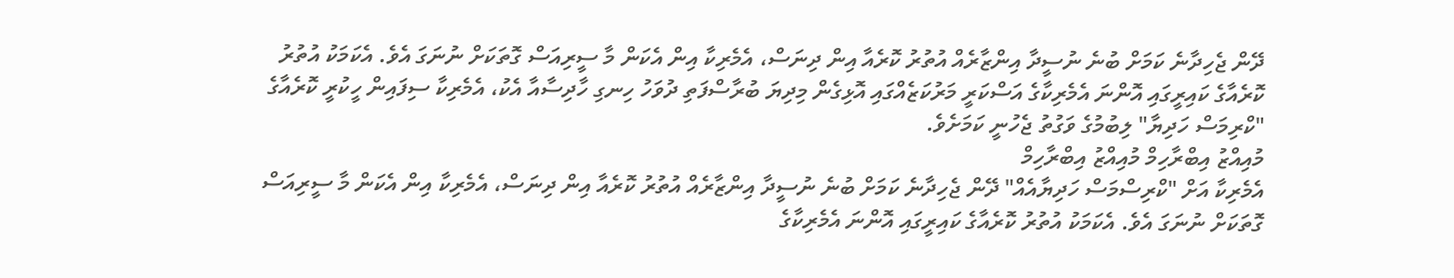ދޭން ޖެހިދާނެ ކަމަށް ބުނެ ނުސީދާ އިންޒާރެއް އުތުރު ކޮރެއާ އިން ދިނަސް، އެމެރިކާ އިން އެކަން މާ ސީރިއަސް ގޮތަކަށް ނުނަގަ އެވެ. އެކަމަކު އުތުރު ކޮރެއާގެ ކައިރީގައި އޮންނަ އެމެރިކާގެ އަސްކަރީ މަރުކަޒެއްގައި އޮޅިގެން މިދިޔަ ބުރާސްފަތި ދުވަހު ހިނގި ހާދިސާއާ އެކު، އެމެރިކާ ސިފައިން ހީކުރީ ކޮރެއާގެ "ކްރިމަސް ހަދިޔާ" ލިބުމުގެ ވަގުތު ޖެހުނީ ކަމަށެވެ.
މުއިއްޒު އިބްރާހިމް މުއިއްޒު އިބްރާހިމް
އެމެރިކާ އަށް "ކްރިސްމަސް ހަދިޔާއެއް" ދޭން ޖެހިދާނެ ކަމަށް ބުނެ ނުސީދާ އިންޒާރެއް އުތުރު ކޮރެއާ އިން ދިނަސް، އެމެރިކާ އިން އެކަން މާ ސީރިއަސް ގޮތަކަށް ނުނަގަ އެވެ. އެކަމަކު އުތުރު ކޮރެއާގެ ކައިރީގައި އޮންނަ އެމެރިކާގެ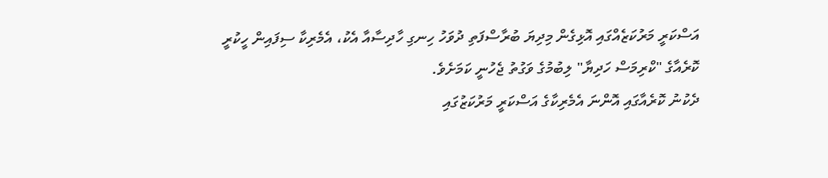އަސްކަރީ މަރުކަޒެއްގައި އޮޅިގެން މިދިޔަ ބުރާސްފަތި ދުވަހު ހިނގި ހާދިސާއާ އެކު، އެމެރިކާ ސިފައިން ހީކުރީ ކޮރެއާގެ "ކްރިމަސް ހަދިޔާ" ލިބުމުގެ ވަގުތު ޖެހުނީ ކަމަށެވެ.
ދެކުނު ކޮރެއާގައި އޮންނަ އެމެރިކާގެ އަސްކަރީ މަރުކަޒުގައި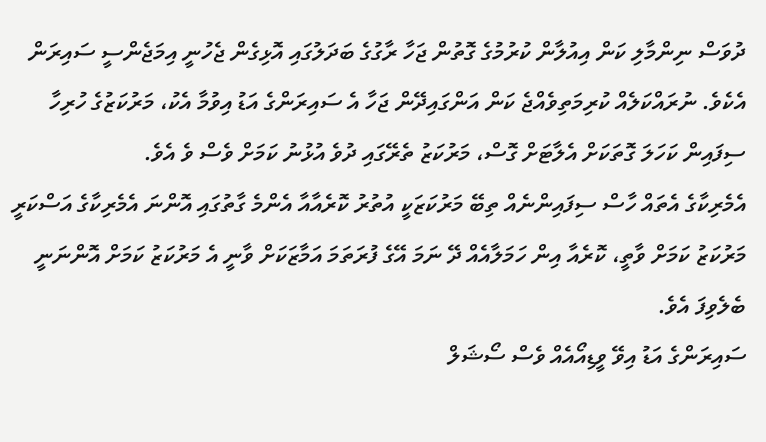ދުވަސް ނިންމާލި ކަން އިއުލާން ކުރުމުގެ ގޮތުން ޖަހާ ރާގުގެ ބަދަލުގައި އޮޅިގެން ޖެހުނީ އިމަޖެންސީ ސައިރަން އެކެވެ. ނުރައްކަލެއް ކުރިމަތިވެއްޖެ ކަން އަންގައިދޭން ޖަހާ އެ ސައިރަންގެ އަޑު އިވުމާ އެކު، މަރުކަޒުގެ ހުރިހާ ސިފައިން ކަހަލަ ގޮތަކަށް އެލާޓަށް ގޮސް، މަރުކަޒު ތެރޭގައި ދުވެ އުޅުނު ކަމަށް ވެސް ވެ އެވެ.
އެމެރިކާގެ އެތައް ހާސް ސިފައިންނެއް ތިބޭ މަރުކަޒަކީ އުތުރު ކޮރެއާއާ އެންމެ ގާތުގައި އޮންނަ އެމެރިކާގެ އަސްކަރީ މަރުކަޒު ކަމަށް ވާތީ، ކޮރެއާ އިން ހަމަލާއެއް ދޭ ނަމަ އޭގެ ފުރަތަމަ އަމާޒަކަށް ވާނީ އެ މަރުކަޒު ކަމަށް އޮންނަނީ ބެލެވިފަ އެވެ.
ސައިރަންގެ އަޑު އިވޭ ވީޑިއޯއެއް ވެސް ސޯޝަލް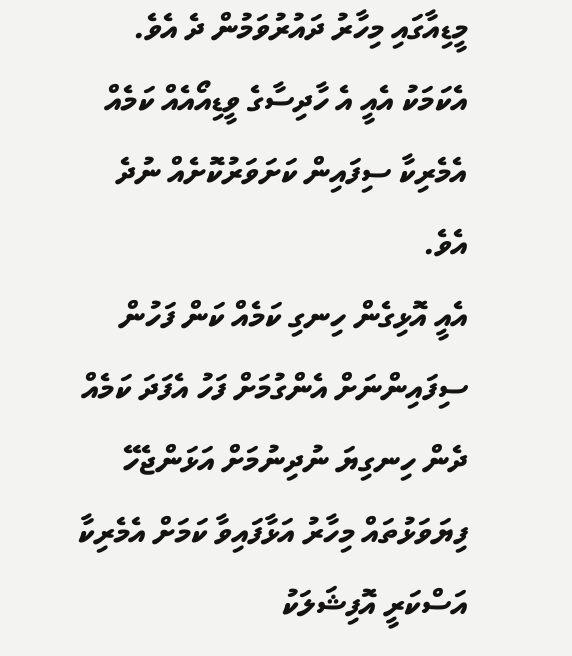މީޑިއާގައި މިހާރު ދައުރުވަމުން ދެ އެވެ. އެކަމަކު އެއީ އެ ހާދިސާގެ ވީޑިއޯއެއް ކަމެއް އެމެރިކާ ސިފައިން ކަށަވަރުކޮށެއް ނުދެ އެވެ.
އެއީ އޮޅިގެން ހިނގި ކަމެއް ކަން ފަހުން ސިފައިންނަށް އެންގުމަށް ފަހު އެފަދަ ކަމެއް ދެން ހިނގިޔަ ނުދިނުމަށް އަޅަންޖެހޭ ފިޔަވަޅުތައް މިހާރު އަޅާފައިވާ ކަމަށް އެމެރިކާ އަސްކަރީ އޮފިޝަލަކު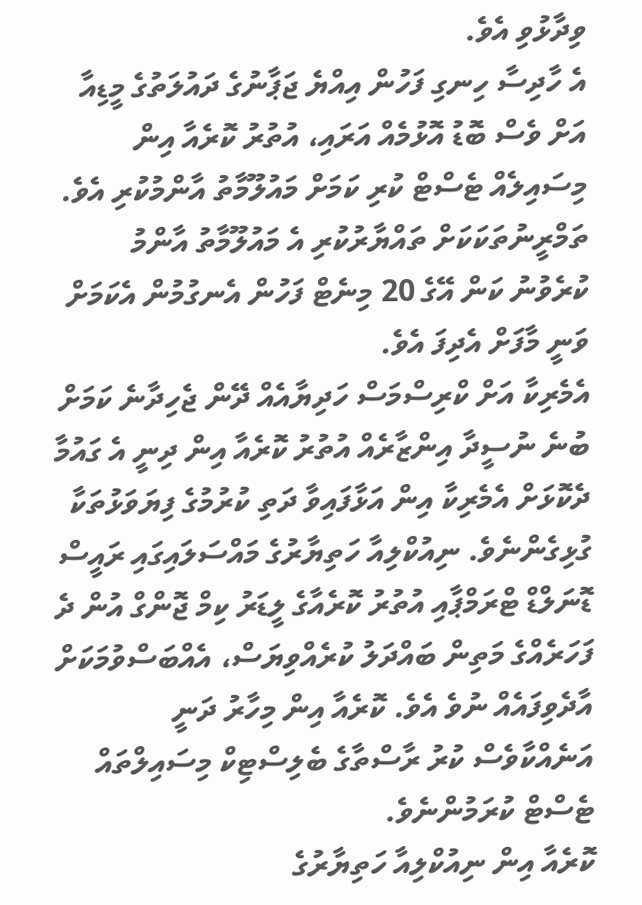ވިދާޅުވި އެވެ.
އެ ހާދިސާ ހިނގި ފަހުން އިއްޔެ ޖަޕާނުގެ ދައުލަތުގެ މީޑިއާ އަށް ވެސް ބޮޑު އޮޅުމެއް އަރައި، އުތުރު ކޮރެއާ އިން މިސައިލެއް ޓެސްޓް ކުރި ކަމަށް މައުލޫމާތު އާންމުކުރި އެވެ. ތަމްރީނުތަކަކަށް ތައްޔާރުކުރި އެ މައުލޫމާތު އާންމު ކުރެވުނު ކަން އޭގެ 20 މިނެޓް ފަހުން އެނގުމުން އެކަމަށް ވަނީ މާފަށް އެދިފަ އެވެ.
އެމެރިކާ އަށް ކްރިސްމަސް ހަދިޔާއެއް ދޭން ޖެހިދާނެ ކަމަށް ބުނެ ނުސީދާ އިންޒާރެއް އުތުރު ކޮރެއާ އިން ދިނީ އެ ގައުމާ ދެކޮޅަށް އެމެރިކާ އިން އަޅާފައިވާ ދަތި ކުރުމުގެ ފިޔަވަޅުތަކާ ގުޅިގެންނެވެ. ނިއުކްލިއާ ހަތިޔާރުގެ މައްސަލައިގައި ރައީސް ޑޮނަލްޑް ޓްރަމްޕާއި އުތުރު ކޮރެއާގެ ލީޑަރު ކިމް ޖޮންގް އުން ދެ ފަހަރެއްގެ މަތިން ބައްދަލު ކުރެއްވިޔަސް، އެއްބަސްވުމަކަށް އާދެވިފައެއް ނުވެ އެވެ. ކޮރެއާ އިން މިހާރު ދަނީ އަނެއްކާވެސް ކުރު ރާސްތާގެ ބެލިސްޓިކް މިސައިލްތައް ޓެސްޓް ކުރަމުންނެވެ.
ކޮރެއާ އިން ނިއުކްލިއާ ހަތިޔާރުގެ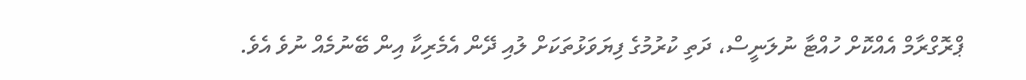ޕްރޮގްރާމް އެއްކޮށް ހުއްޓާ ނުލަނީސް، ދަތި ކުރުމުގެ ފިޔަވަޅުތަކަށް ލުއި ދޭން އެމެރިކާ އިން ބޭނުމެއް ނުވެ އެވެ.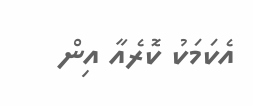އެކަމަކު ކޮރެއާ އިން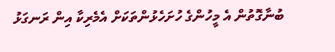ބުނާގޮތުން އެ މީހުންގެ ހުށަހެޅުންތަކަށް އެމެރިކާ އިން ރަނގަޅު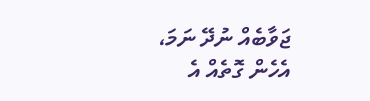ޖަވާބެއް ނުދޭ ނަމަ، އެހެން ގޮތެއް އެ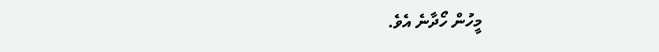މީހުން ހޯދާނެ އެވެ.